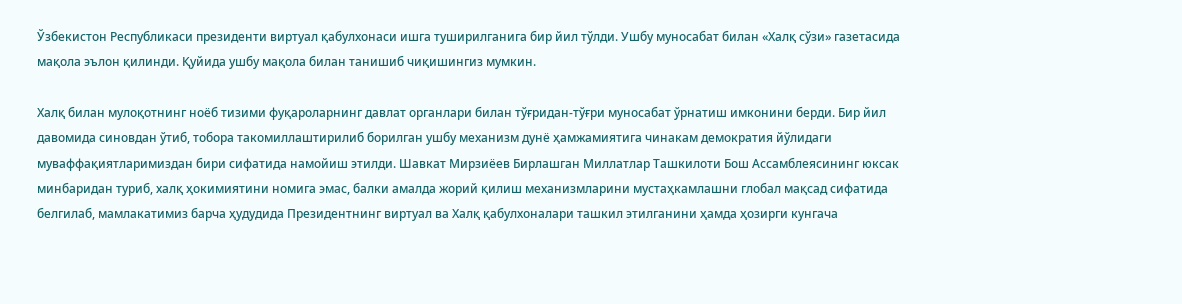Ўзбекистон Республикаси президенти виртуал қабулхонаси ишга туширилганига бир йил тўлди. Ушбу муносабат билан «Халқ сўзи» газетасида мақола эълон қилинди. Қуйида ушбу мақола билан танишиб чиқишингиз мумкин.

Халқ билан мулоқотнинг ноёб тизими фуқароларнинг давлат органлари билан тўғридан-тўғри муносабат ўрнатиш имконини берди. Бир йил давомида синовдан ўтиб, тобора такомиллаштирилиб борилган ушбу механизм дунё ҳамжамиятига чинакам демократия йўлидаги муваффақиятларимиздан бири сифатида намойиш этилди. Шавкат Мирзиёев Бирлашган Миллатлар Ташкилоти Бош Ассамблеясининг юксак минбаридан туриб, халқ ҳокимиятини номига эмас, балки амалда жорий қилиш механизмларини мустаҳкамлашни глобал мақсад сифатида белгилаб, мамлакатимиз барча ҳудудида Президентнинг виртуал ва Халқ қабулхоналари ташкил этилганини ҳамда ҳозирги кунгача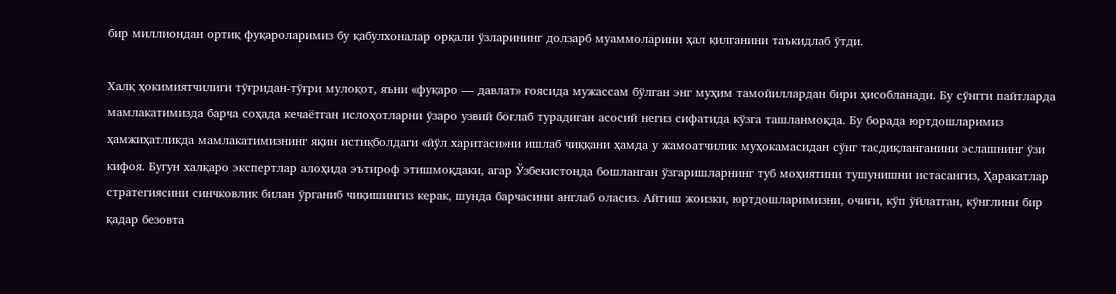бир миллиондан ортиқ фуқароларимиз бу қабулхоналар орқали ўзларининг долзарб муаммоларини ҳал қилганини таъкидлаб ўтди.

Халқ ҳокимиятчилиги тўғридан-тўғри мулоқот, яъни «фуқаро — давлат» ғоясида мужассам бўлган энг муҳим тамойиллардан бири ҳисобланади. Бу сўнгги пайтларда мамлакатимизда барча соҳада кечаётган ислоҳотларни ўзаро узвий боғлаб турадиган асосий негиз сифатида кўзга ташланмоқда. Бу борада юртдошларимиз ҳамжиҳатликда мамлакатимизнинг яқин истиқболдаги «йўл харитаси»ни ишлаб чиққани ҳамда у жамоатчилик муҳокамасидан сўнг тасдиқланганини эслашнинг ўзи кифоя. Бугун халқаро экспертлар алоҳида эътироф этишмоқдаки, агар Ўзбекистонда бошланган ўзгаришларнинг туб моҳиятини тушунишни истасангиз, Ҳаракатлар стратегиясини синчковлик билан ўрганиб чиқишингиз керак, шунда барчасини англаб оласиз. Айтиш жоизки, юртдошларимизни, очиғи, кўп ўйлатган, кўнглини бир қадар безовта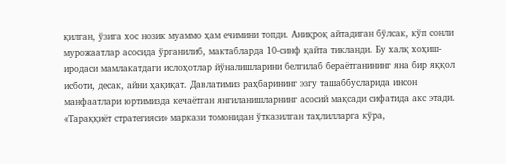қилган, ўзига хос нозик муаммо ҳам ечимини топди. Аниқроқ айтадиган бўлсак, кўп сонли мурожаатлар асосида ўрганилиб, мактабларда 10-синф қайта тикланди. Бу халқ хоҳиш-иродаси мамлакатдаги ислоҳотлар йўналишларини белгилаб бераётганининг яна бир яққол исботи, десак, айни ҳақиқат. Давлатимиз раҳбарининг эзгу ташаббусларида инсон манфаатлари юртимизда кечаётган янгиланишларнинг асосий мақсади сифатида акс этади. «Тараққиёт стратегияси» маркази томонидан ўтказилган таҳлилларга кўра,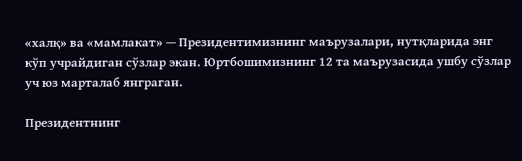«халқ» ва «мамлакат» — Президентимизнинг маърузалари, нутқларида энг кўп учрайдиган сўзлар экан. Юртбошимизнинг 12 та маърузасида ушбу сўзлар уч юз марталаб янграган.

Президентнинг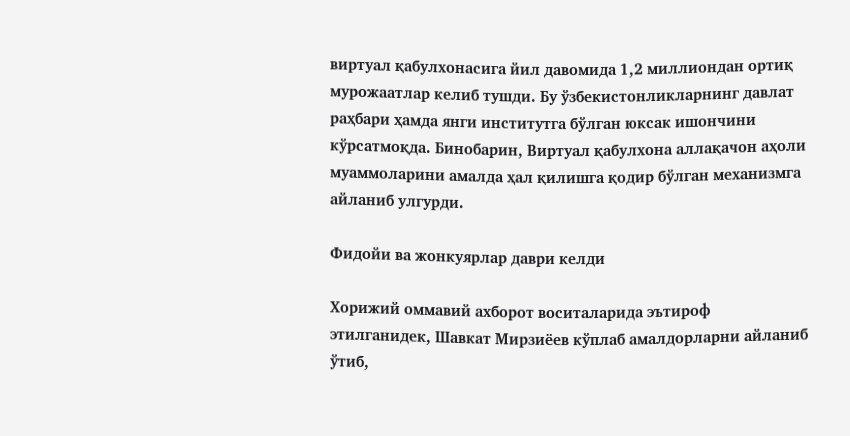виртуал қабулхонасига йил давомида 1,2 миллиондан ортиқ мурожаатлар келиб тушди. Бу ўзбекистонликларнинг давлат раҳбари ҳамда янги институтга бўлган юксак ишончини кўрсатмоқда. Бинобарин, Виртуал қабулхона аллақачон аҳоли муаммоларини амалда ҳал қилишга қодир бўлган механизмга айланиб улгурди.

Фидойи ва жонкуярлар даври келди

Хорижий оммавий ахборот воситаларида эътироф этилганидек, Шавкат Мирзиёев кўплаб амалдорларни айланиб ўтиб,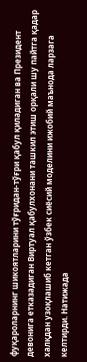фуқароларнинг шикоятларини тўғридан-тўғри қабул қиладиган ва Президент девонига етказадиган Виртуал қабулхонани ташкил этиш орқали шу пайтга қадар халқдан узоқлашиб кетган ўзбек сиёсий моделини ижобий маънода ларзага келтирди. Натижада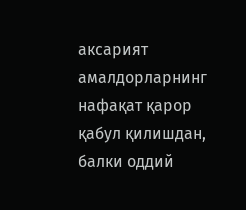аксарият амалдорларнинг нафақат қарор қабул қилишдан, балки оддий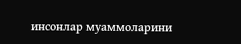инсонлар муаммоларини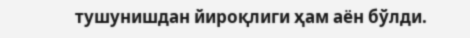тушунишдан йироқлиги ҳам аён бўлди.